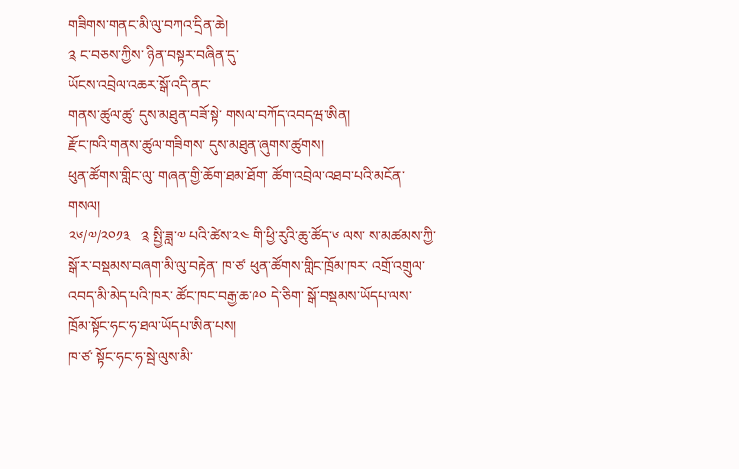གཟིགས་གནང་མི་ལུ་བཀའ་དྲིན་ཆེ།
༉ ང་བཅས་ཀྱིས་ ཉིན་བསྟར་བཞིན་དུ་
ཡོངས་འབྲེལ་འཆར་སྒོ་འདི་ནང་
གནས་ཚུལ་ཚུ་ དུས་མཐུན་བཟོ་སྟེ་ གསལ་བཀོད་འབདཝ་ཨིན།
རྫོང་ཁའི་གནས་ཚུལ་གཟིགས་ དུས་མཐུན་ཞུགས་ཚུགས།
ཕུན་ཚོགས་གླིང་ལུ་ གཞན་གྱི་ཆོག་ཐམ་ཐོག་ ཚོག་འབྲེལ་འཐབ་པའི་མངོན་གསལ།
༢༦/༧/༢༠༡༣   ༉ སྤྱི་ཟླ་༧ པའི་ཚེས་༢༤ གི་ཕྱི་རུའི་ཆུ་ཚོད་༦ ལས་ ས་མཚམས་ཀྱི་ སྒོ་ར་བསྡམས་བཞག་མི་ལུ་བརྟེན་ ཁ་ཙ་ ཕུན་ཚོགས་གླིང་ཁྲོམ་ཁར་ འགྲོ་འགྲུལ་འབད་མི་མེད་པའི་ཁར་ ཚོང་ཁང་བརྒྱ་ཆ་༩༠ དེ་ཅིག་ སྒོ་བསྡམས་ཡོདཔ་ལས་ ཁྲོམ་སྟོང་ཧང་ཧ་ཐལ་ཡོདཔ་ཨིན་པས།
ཁ་ཙ་ སྟོང་ཧང་ཧ་སྦེ་ལུས་མི་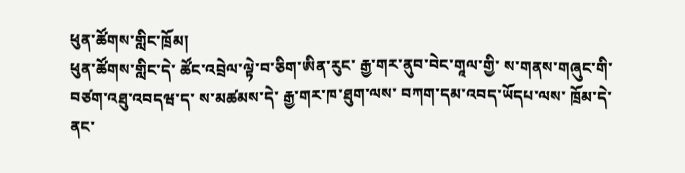ཕུན་ཚོགས་གླིང་ཁྲོམ།
ཕུན་ཚོགས་གླིང་དེ་ ཚོང་འབྲེལ་ལྟེ་བ་ཅིག་ཨིན་རུང་ རྒྱ་གར་ནུབ་བེང་གཱལ་གྱི་ ས་གནས་གཞུང་གི་ བཙག་འཐུ་འབདཝ་ད་ ས་མཚམས་དེ་ རྒྱ་གར་ཁ་ཐུག་ལས་ བཀག་དམ་འབད་ཡོདཔ་ལས་ ཁྲོམ་དེ་ནང་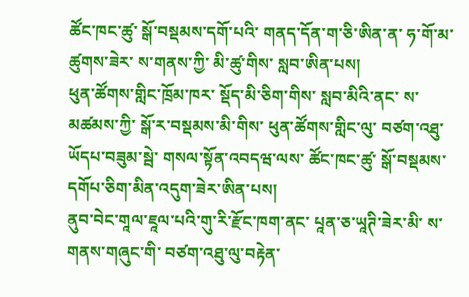ཚོང་ཁང་ཚུ་ སྒོ་བསྡམས་དགོ་པའི་ གནད་དོན་ག་ཅི་ཨིན་ན་ ཧ་གོ་མ་ཚུགས་ཟེར་ ས་གནས་ཀྱི་ མི་ཚུ་གིས་ སླབ་ཨིན་པས།
ཕུན་ཚོགས་གླིང་ཁྲོམ་ཁར་ སྡོད་མི་ཅིག་གིས་ སླབ་མིའི་ནང་ ས་མཚམས་ཀྱི་ སྒོ་ར་བསྡམས་མི་གིས་ ཕུན་ཚོགས་གླིང་ལུ་ བཙག་འཐུ་ཡོདཔ་བཟུམ་སྦེ་ གསལ་སྟོན་འབདཝ་ལས་ ཚོང་ཁང་ཚུ་ སྒོ་བསྡམས་དགོཔ་ཅིག་མིན་འདུག་ཟེར་ཨིན་པས།
ནུབ་བེང་གཱལ་ཇཱལ་པའི་གུ་རི་རྫོང་ཁག་ནང་ པཱན་ཅ་ཡཱཊི་ཟེར་མི་ ས་གནས་གཞུང་གི་ བཙག་འཐུ་ལུ་བརྟེན་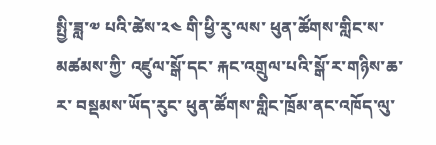སྤྱི་ཟླ་༧ པའི་ཚེས་༢༤ གི་ཕྱི་རུ་ལས་ ཕུན་ཚོགས་གླིང་ས་མཚམས་ཀྱི་ འཛུལ་སྒོ་དང་ རྐང་འགྲུལ་པའི་སྒོ་ར་གཉིས་ཆ་ར་ བསྡམས་ཡོད་རུང་ ཕུན་ཚོགས་གླིང་ཁྲོམ་ནང་འཁོད་ལུ་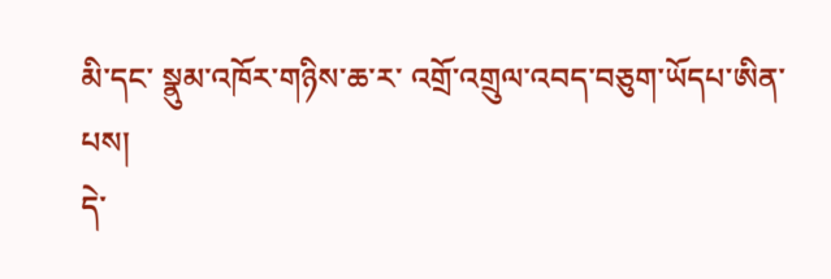མི་དང་ སྣུམ་འཁོར་གཉིས་ཆ་ར་ འགྲོ་འགྲུལ་འབད་བཅུག་ཡོདཔ་ཨིན་པས།
དེ་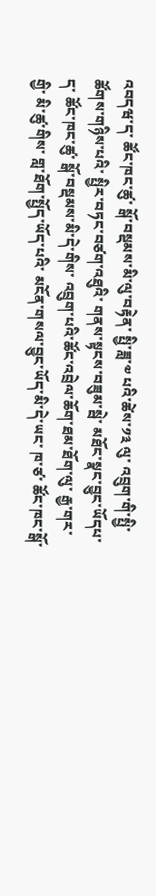འབདཝ་ད་ ཚོང་ཁང་ཚུ་ སྒོ་བསྡམས་མི་ལུ་བརྟེན་ སྤྱི་ཟླ་༧ པའི་ཚེས་༡༣ ལུ་ འབྲུག་གི་སྤྱི་ཚོགས་གཉིས་པའི་ སྤྱིར་བཏང་བཙག་འཐུའི་ གནས་སྟངས་བཟུམ་སྦེ་ མཐོང་སྣང་བྱུང་ཡོདཔ་ད་ ཚོང་ཁང་ཚུ་ སྒོ་བསྡམས་མི་དེ་གིས་ འབྲུག་པའི་ཚོང་འབྲེལ་ཆོག་ཐམ་ཐོག་ལུ་ རྒྱ་གར་གྱི་ མི་ཚུ་གིས་ གླ་ཐོག་སྤྱོད་ཡོད་པའི་ མངོན་གསལ་བྱུང་ཡོད་མི་དེ་ཡང་ ཁ་ཙ་ ཚོང་ཁང་སྒོ་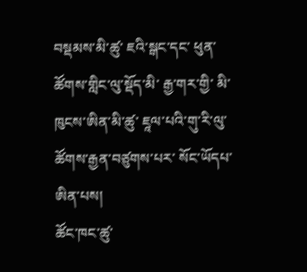བསྡམས་མི་ཚུ་ ཇའི་སྒང་དང་ ཕུན་ཚོགས་གླིང་ལུ་སྡོད་མི་ རྒྱ་གར་གྱི་ མི་ཁུངས་ཨིན་མི་ཚུ་ ཇཱལ་པའི་གུ་རི་ལུ་ ཚོགས་རྒྱན་བཙུགས་པར་ སོང་ཡོདཔ་ཨིན་པས།
ཚོང་ཁང་ཚུ་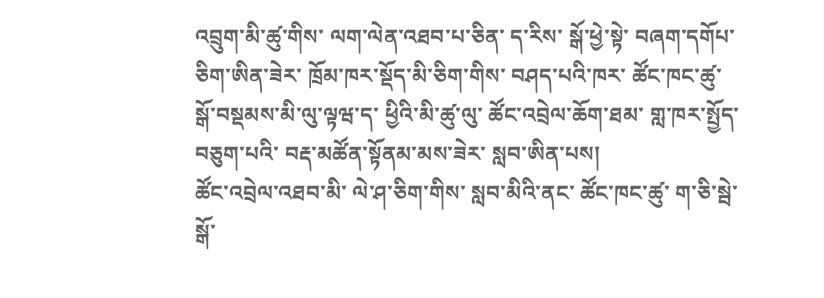འབྲུག་མི་ཚུ་གིས་ ལག་ལེན་འཐབ་པ་ཅིན་ ད་རིས་ སྒོ་ཕྱེ་སྟེ་ བཞག་དགོཔ་ཅིག་ཨིན་ཟེར་ ཁྲོམ་ཁར་སྡོད་མི་ཅིག་གིས་ བཤད་པའི་ཁར་ ཚོང་ཁང་ཚུ་ སྒོ་བསྡམས་མི་ལུ་ལྟཝ་ད་ ཕྱིའི་མི་ཚུ་ལུ་ ཚོང་འབྲེལ་ཆོག་ཐམ་ གླ་ཁར་སྤྱོད་བཅུག་པའི་ བརྡ་མཚོན་སྟོནམ་མས་ཟེར་ སླབ་ཨིན་པས།
ཚོང་འབྲེལ་འཐབ་མི་ ལེ་ཤ་ཅིག་གིས་ སླབ་མིའི་ནང་ ཚོང་ཁང་ཚུ་ ག་ཅི་སྦེ་ སྒོ་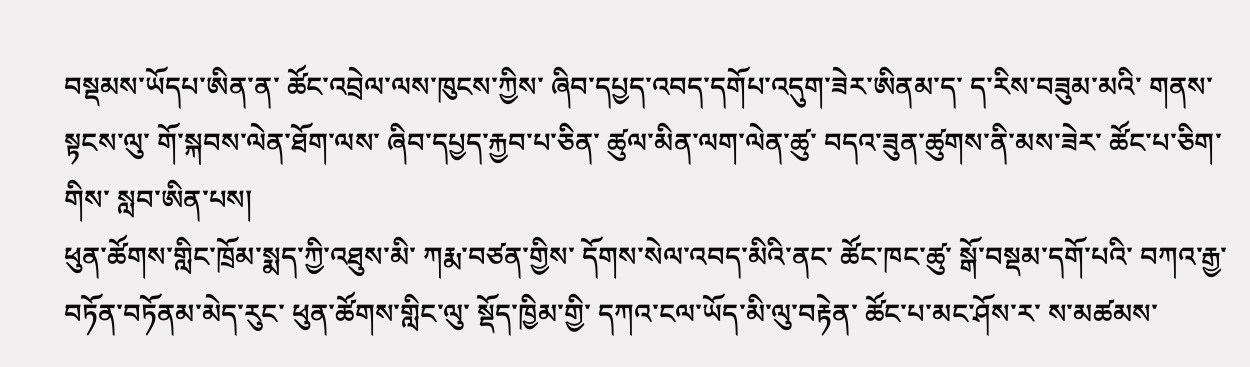བསྡམས་ཡོདཔ་ཨིན་ན་ ཚོང་འབྲེལ་ལས་ཁུངས་ཀྱིས་ ཞིབ་དཔྱད་འབད་དགོཔ་འདུག་ཟེར་ཨིནམ་ད་ ད་རིས་བཟུམ་མའི་ གནས་སྟངས་ལུ་ གོ་སྐབས་ལེན་ཐོག་ལས་ ཞིབ་དཔྱད་རྐྱབ་པ་ཅིན་ ཚུལ་མིན་ལག་ལེན་ཚུ་ བདའ་ཟུན་ཚུགས་ནི་མས་ཟེར་ ཚོང་པ་ཅིག་གིས་ སླབ་ཨིན་པས།
ཕུན་ཚོགས་གླིང་ཁྲོམ་སྨད་ཀྱི་འཐུས་མི་ ཀརྨ་བཙན་གྱིས་ དོགས་སེལ་འབད་མིའི་ནང་ ཚོང་ཁང་ཚུ་ སྒོ་བསྡམ་དགོ་པའི་ བཀའ་རྒྱ་བཏོན་བཏོནམ་མེད་རུང་ ཕུན་ཚོགས་གླིང་ལུ་ སྡོད་ཁྱིམ་གྱི་ དཀའ་ངལ་ཡོད་མི་ལུ་བརྟེན་ ཚོང་པ་མང་ཤོས་ར་ ས་མཚམས་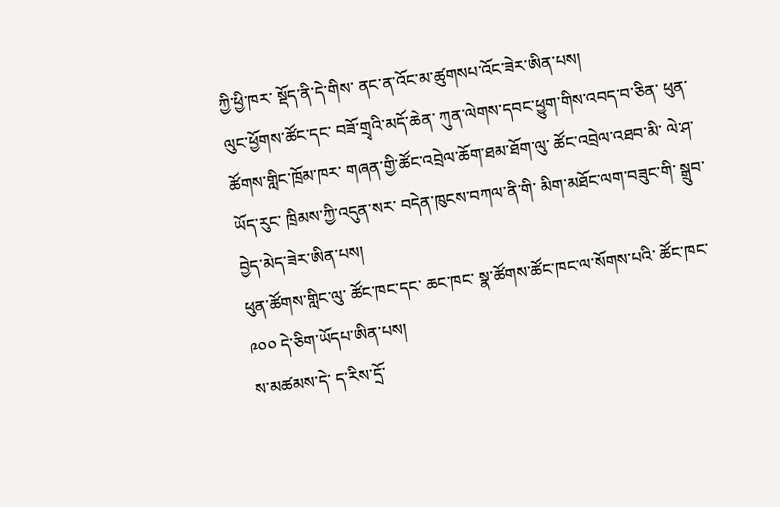ཀྱི་ཕྱི་ཁར་ སྡོད་ནི་དེ་གིས་ ནང་ན་འོང་མ་ཚུགསཔ་འོང་ཟེར་ཨིན་པས།
ལུང་ཕྱོགས་ཚོང་དང་ བཟོ་གྲྭའི་མདོ་ཆེན་ ཀུན་ལེགས་དབང་ཕྱུག་གིས་འབད་བ་ཅིན་ ཕུན་ཚོགས་གླིང་ཁྲོམ་ཁར་ གཞན་གྱི་ཚོང་འབྲེལ་ཆོག་ཐམ་ཐོག་ལུ་ ཚོང་འབྲེལ་འཐབ་མི་ ལེ་ཤ་ཡོད་རུང་ ཁྲིམས་ཀྱི་འདུན་སར་ བདེན་ཁུངས་བཀལ་ནི་གི་ མིག་མཐོང་ལག་བཟུང་གི་ སྒྲུབ་བྱེད་མེད་ཟེར་ཨིན་པས།
ཕུན་ཚོགས་གླིང་ལུ་ ཚོང་ཁང་དང་ ཆང་ཁང་ སྣ་ཚོགས་ཚོང་ཁང་ལ་སོགས་པའི་ ཚོང་ཁང་༩༠༠ དེ་ཅིག་ཡོདཔ་ཨིན་པས།
ས་མཚམས་དེ་ ད་རིས་དྲོ་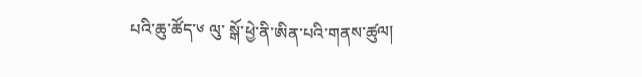པའི་ཆུ་ཚོད་༦ ལུ་ སྒོ་ཕྱེ་ནི་ཨིན་པའི་གནས་ཚུལ།